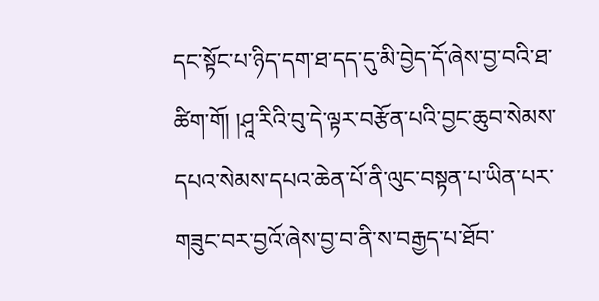དང་སྟོང་པ་ཉིད་དག་ཐ་དད་དུ་མི་བྱེད་དོ་ཞེས་བྱ་བའི་ཐ་ཚིག་གོ། །ཤཱ་རིའི་བུ་དེ་ལྟར་བརྩོན་པའི་བྱང་ཆུབ་སེམས་དཔའ་སེམས་དཔའ་ཆེན་པོ་ནི་ལུང་བསྟན་པ་ཡིན་པར་གཟུང་བར་བྱའོ་ཞེས་བྱ་བ་ནི་ས་བརྒྱད་པ་ཐོབ་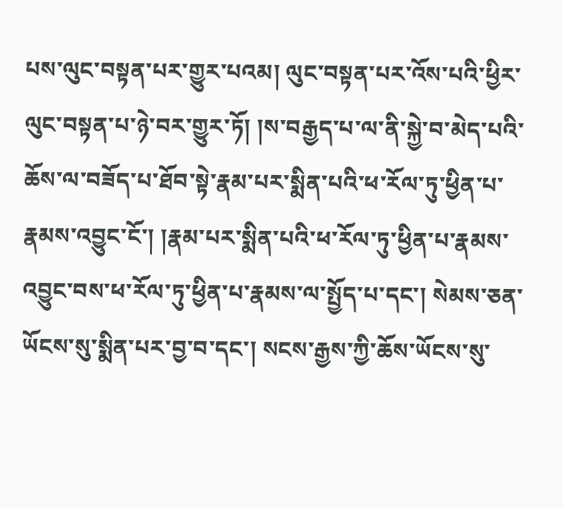པས་ལུང་བསྟན་པར་གྱུར་པའམ། ལུང་བསྟན་པར་འོས་པའི་ཕྱིར་ལུང་བསྟན་པ་ཉེ་བར་གྱུར་ཏོ། །ས་བརྒྱད་པ་ལ་ནི་སྐྱེ་བ་མེད་པའི་ཆོས་ལ་བཟོད་པ་ཐོབ་སྟེ་རྣམ་པར་སྨིན་པའི་ཕ་རོལ་ཏུ་ཕྱིན་པ་རྣམས་འབྱུང་ངོ་། །རྣམ་པར་སྨིན་པའི་ཕ་རོལ་ཏུ་ཕྱིན་པ་རྣམས་འབྱུང་བས་ཕ་རོལ་ཏུ་ཕྱིན་པ་རྣམས་ལ་སྤྱོད་པ་དང་། སེམས་ཅན་ཡོངས་སུ་སྨིན་པར་བྱ་བ་དང་། སངས་རྒྱས་ཀྱི་ཆོས་ཡོངས་སུ་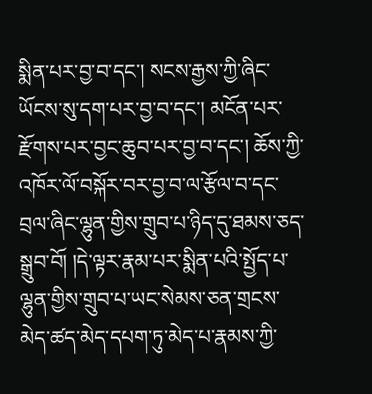སྨིན་པར་བྱ་བ་དང་། སངས་རྒྱས་ཀྱི་ཞིང་ཡོངས་སུ་དག་པར་བྱ་བ་དང་། མངོན་པར་རྫོགས་པར་བྱང་ཆུབ་པར་བྱ་བ་དང་། ཆོས་ཀྱི་འཁོར་ལོ་བསྐོར་བར་བྱ་བ་ལ་རྩོལ་བ་དང་བྲལ་ཞིང་ལྷུན་གྱིས་གྲུབ་པ་ཉིད་དུ་ཐམས་ཅད་སྒྲུབ་བོ། །དེ་ལྟར་རྣམ་པར་སྨིན་པའི་སྤྱོད་པ་ལྷུན་གྱིས་གྲུབ་པ་ཡང་སེམས་ཅན་གྲངས་མེད་ཚད་མེད་དཔག་ཏུ་མེད་པ་རྣམས་ཀྱི་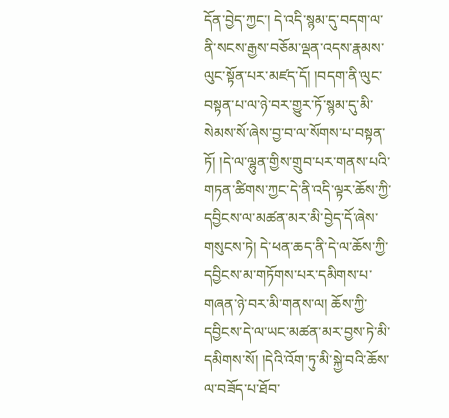དོན་བྱེད་ཀྱང་། དེ་འདི་སྙམ་དུ་བདག་ལ་ནི་སངས་རྒྱས་བཅོམ་ལྡན་འདས་རྣམས་ལུང་སྟོན་པར་མཛད་དོ། །བདག་ནི་ལུང་བསྟན་པ་ལ་ཉེ་བར་གྱུར་ཏོ་སྙམ་དུ་མི་སེམས་སོ་ཞེས་བྱ་བ་ལ་སོགས་པ་བསྟན་ཏོ། །དེ་ལ་ལྷུན་གྱིས་གྲུབ་པར་གནས་པའི་གཏན་ཚིགས་ཀྱང་དེ་ནི་འདི་ལྟར་ཆོས་ཀྱི་དབྱིངས་ལ་མཚན་མར་མི་བྱེད་དོ་ཞེས་གསུངས་ཏེ། དེ་ཕན་ཆད་ནི་དེ་ལ་ཆོས་ཀྱི་དབྱིངས་མ་གཏོགས་པར་དམིགས་པ་གཞན་ཉེ་བར་མི་གནས་ལ། ཆོས་ཀྱི་དབྱིངས་དེ་ལ་ཡང་མཚན་མར་བྱས་ཏེ་མི་དམིགས་སོ། །དེའི་འོག་ཏུ་མི་སྐྱེ་བའི་ཆོས་ལ་བཟོད་པ་ཐོབ་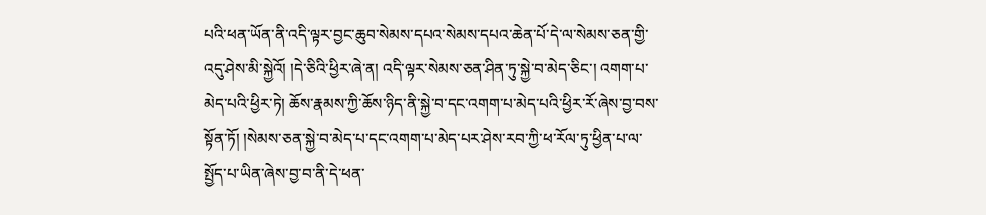པའི་ཕན་ཡོན་ནི་འདི་ལྟར་བྱང་ཆུབ་སེམས་དཔའ་སེམས་དཔའ་ཆེན་པོ་དེ་ལ་སེམས་ཅན་གྱི་འདུ་ཤེས་མི་སྐྱེའོ། །དེ་ཅིའི་ཕྱིར་ཞེ་ན། འདི་ལྟར་སེམས་ཅན་ཤིན་ཏུ་སྐྱེ་བ་མེད་ཅིང་། འགག་པ་མེད་པའི་ཕྱིར་ཏེ། ཆོས་རྣམས་ཀྱི་ཆོས་ཉིད་ནི་སྐྱེ་བ་དང་འགག་པ་མེད་པའི་ཕྱིར་རོ་ཞེས་བྱ་བས་སྟོན་ཏོ། །སེམས་ཅན་སྐྱེ་བ་མེད་པ་དང་འགག་པ་མེད་པར་ཤེས་རབ་ཀྱི་ཕ་རོལ་ཏུ་ཕྱིན་པ་ལ་སྤྱོད་པ་ཡིན་ཞེས་བྱ་བ་ནི་དེ་ཕན་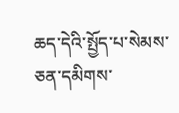ཆད་དེའི་སྤྱོད་པ་སེམས་ཅན་དམིགས་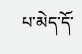པ་མེད་དོ་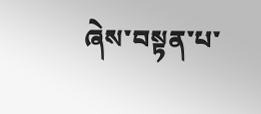ཞེས་བསྟན་པ་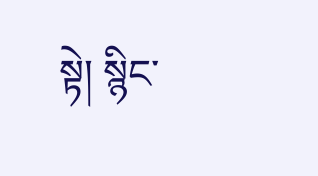སྟེ། སྙིང་